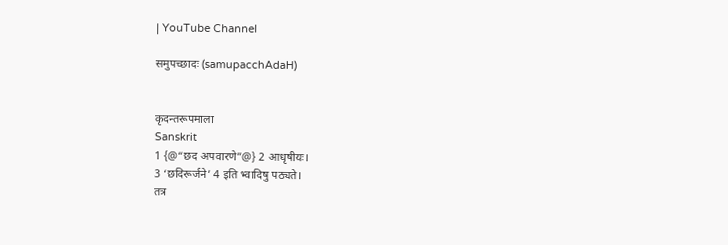| YouTube Channel

समुपच्छादः (samupacchAdaH)


कृदन्तरूपमाला
Sanskrit
1 {@“छद अपवारणे”@} 2 आधृषीयः।
3 ‘छदिरूर्जने’ 4 इति भ्वादिषु पठ्यते।
तत्र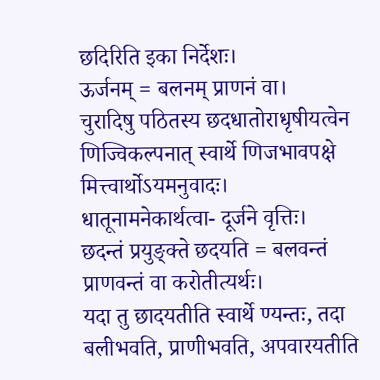छदिरिति इका निर्देशः।
ऊर्जनम् = बलनम् प्राणनं वा।
चुरादिषु पठितस्य छदधातोराधृषीयत्वेन णिज्विकल्पनात् स्वार्थे णिजभावपक्षे मित्त्वार्थोऽयमनुवादः।
धातूनामनेकार्थत्वा- दूर्जने वृत्तिः।
छदन्तं प्रयुङ्क्ते छदयति = बलवन्तं प्राणवन्तं वा करोतीत्यर्थः।
यदा तु छादयतीति स्वार्थे ण्यन्तः, तदा बलीभवति, प्राणीभवति, अपवारयतीति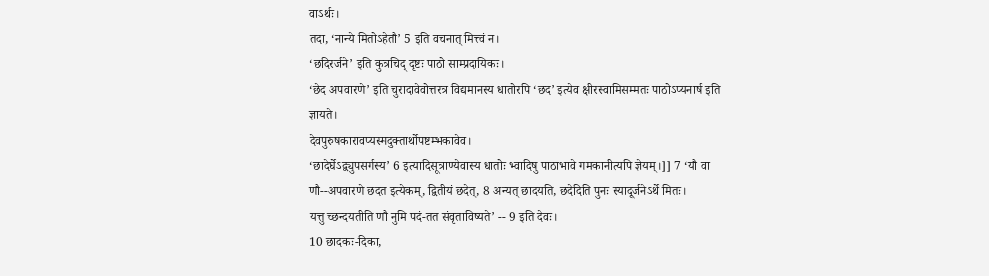वाऽर्थः।
तदा, ‘नान्ये मितोऽहेतौ’ 5 इति वचनात् मित्त्वं न।
‘छदिरर्जने’ इति कुत्रचिद् दृष्टः पाठो साम्प्रदायिकः।
‘छेद अपवारणे’ इति चुरादावेवोत्तरत्र विद्यमानस्य धातोरपि ‘छद’ इत्येव क्षीरस्वामिसम्मतः पाठोऽप्यनार्ष इति ज्ञायते।
देवपुरुषकारावप्यस्मदुक्तार्थोपष्टम्भकावेव।
‘छादेर्घेऽद्व्युपसर्गस्य’ 6 इत्यादिसूत्राण्येवास्य धातोः भ्वादिषु पाठाभावे गमकानीत्यपि ज्ञेयम्।]] 7 ‘यौ वा णौ--अपवारणे छदत इत्येकम्, द्वितीयं छदेत्, 8 अन्यत् छादयति, छदेदिति पुनः स्यादूर्जनेऽर्थे मितः।
यत्तु च्छन्दयतीति णौ नुमि पदं-तत संवृताविष्यते’ -- 9 इति देवः।
10 छादकः-दिका,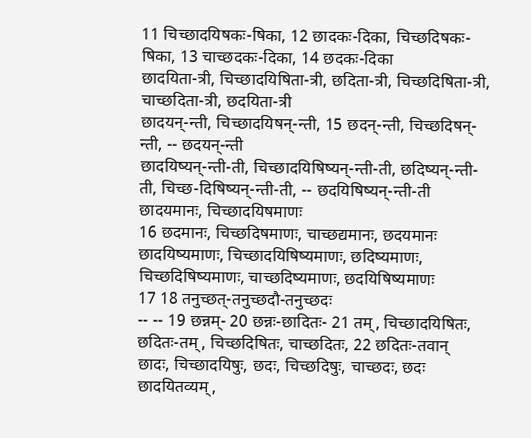11 चिच्छादयिषकः-षिका, 12 छादकः-दिका, चिच्छदिषकः- षिका, 13 चाच्छदकः-दिका, 14 छदकः-दिका
छादयिता-त्री, चिच्छादयिषिता-त्री, छदिता-त्री, चिच्छदिषिता-त्री, चाच्छदिता-त्री, छदयिता-त्री
छादयन्-न्ती, चिच्छादयिषन्-न्ती, 15 छदन्-न्ती, चिच्छदिषन्-न्ती, -- छदयन्-न्ती
छादयिष्यन्-न्ती-ती, चिच्छादयिषिष्यन्-न्ती-ती, छदिष्यन्-न्ती-ती, चिच्छ-दिषिष्यन्-न्ती-ती, -- छदयिषिष्यन्-न्ती-ती
छादयमानः, चिच्छादयिषमाणः
16 छदमानः, चिच्छदिषमाणः, चाच्छद्यमानः, छदयमानः
छादयिष्यमाणः, चिच्छादयिषिष्यमाणः, छदिष्यमाणः, चिच्छदिषिष्यमाणः, चाच्छदिष्यमाणः, छदयिषिष्यमाणः
17 18 तनुच्छत्-तनुच्छदौ-तनुच्छदः
-- -- 19 छन्नम्- 20 छन्नः-छादितः- 21 तम्, चिच्छादयिषितः, छदितः-तम्, चिच्छदिषितः, चाच्छदितः, 22 छदितः-तवान्
छादः, चिच्छादयिषुः, छदः, चिच्छदिषुः, चाच्छदः, छदः
छादयितव्यम्,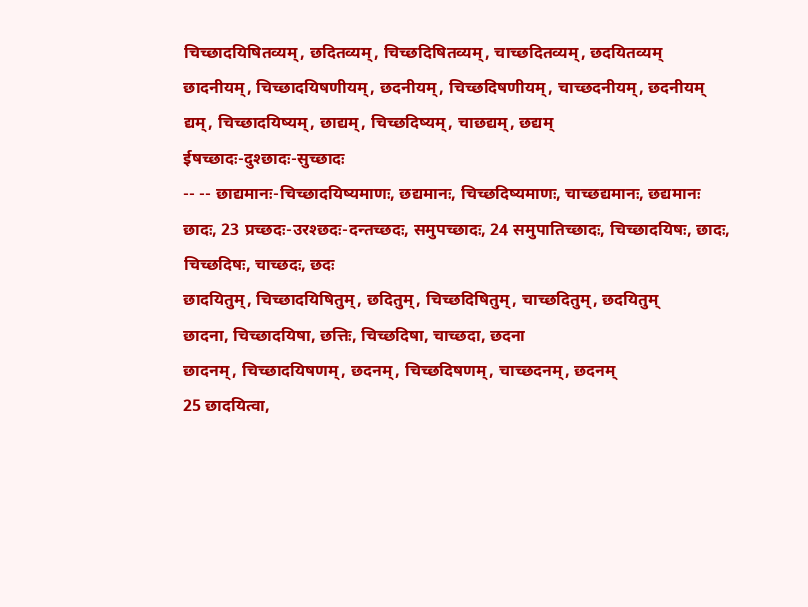चिच्छादयिषितव्यम्, छदितव्यम्, चिच्छदिषितव्यम्, चाच्छदितव्यम्, छदयितव्यम्
छादनीयम्, चिच्छादयिषणीयम्, छदनीयम्, चिच्छदिषणीयम्, चाच्छदनीयम्, छदनीयम्
द्यम्, चिच्छादयिष्यम्, छाद्यम्, चिच्छदिष्यम्, चाछद्यम्, छद्यम्
ईषच्छादः-दुश्छादः-सुच्छादः
-- -- छाद्यमानः-चिच्छादयिष्यमाणः, छद्यमानः, चिच्छदिष्यमाणः, चाच्छद्यमानः, छद्यमानः
छादः, 23 प्रच्छदः-उरश्छदः-दन्तच्छदः, समुपच्छादः, 24 समुपातिच्छादः, चिच्छादयिषः, छादः, चिच्छदिषः, चाच्छदः, छदः
छादयितुम्, चिच्छादयिषितुम्, छदितुम्, चिच्छदिषितुम्, चाच्छदितुम्, छदयितुम्
छादना, चिच्छादयिषा, छत्तिः, चिच्छदिषा, चाच्छदा, छदना
छादनम्, चिच्छादयिषणम्, छदनम्, चिच्छदिषणम्, चाच्छदनम्, छदनम्
25 छादयित्वा,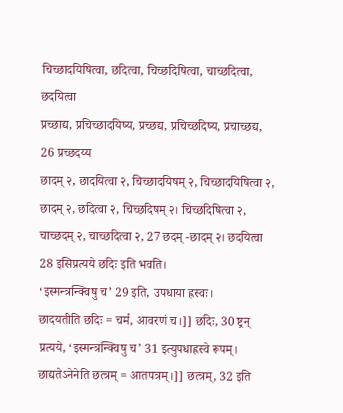चिच्छादयिषित्वा, छदित्वा, चिच्छदिषित्वा, चाच्छदित्वा, छदयित्वा
प्रच्छाद्य, प्रचिच्छादयिष्य, प्रच्छद्य, प्रचिच्छदिष्य, प्रचाच्छद्य, 26 प्रच्छदय्य
छादम् २, छादयित्वा २, चिच्छादयिषम् २, चिच्छादयिषित्वा २, छादम् २, छदित्वा २, चिच्छदिषम् २। चिच्छदिषित्वा २, चाच्छदम् २, चाच्छदित्वा २, 27 छदम् -छादम् २। छदयित्वा
28 इसिप्रत्यये छदिः इति भवति।
‘इस्मन्त्रन्क्विषु च’ 29 इति, उपधाया ह्रस्वः।
छादयतीति छदिः = चर्म, आवरणं च।]] छदिः, 30 ष्ट्रन् प्रत्यये, ‘इस्मन्त्रन्क्विषु च’ 31 इत्युपधाह्रस्वे रूपम्।
छाद्यतेऽनेनेति छत्त्रम् = आतपत्रम्।]] छत्त्रम्, 32 इति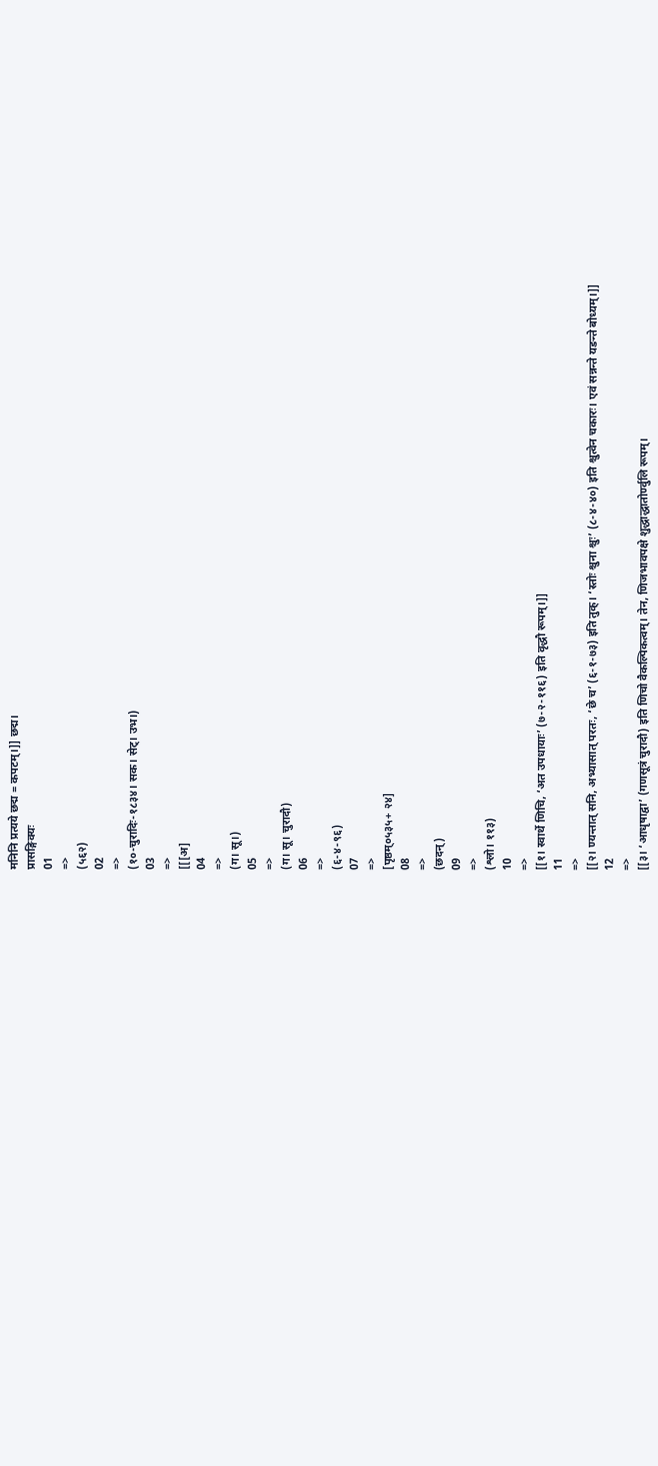मनिनि प्रत्यये छद्म = कपटम्।]] छद्म।
प्रासङ्गिक्यः
01
=>
(५६२)
02
=>
(१०-चुरादिः-१८३४। सक। सेट्। उभ।)
03
=>
[[[अ]
04
=>
(ग। सू।)
05
=>
(ग। सू। चुरादौ)
06
=>
(६-४-९६)
07
=>
[पृष्ठम्०५३५+ २४]
08
=>
(छदन्)
09
=>
(श्लो। ११३)
10
=>
[[१। स्वार्थे णिचि, ‘अत उपधायाः’ (७-२-११६) इति वृद्धौ रूपम्।]]
11
=>
[[२। ण्यन्तात् सनि, अभ्यासात् परतः, ‘छे च’ (६-१-७३) इति तुक्। ‘स्तोः श्चुना श्चुः’ (८-४-४०) इति श्चुत्वेन चकारः। एवं सन्नन्ते यङन्ते बोध्यम्।]]
12
=>
[[३। ‘आधृषाद्वा’ (गणसूत्रं चुरादौ) इति णिचो वैकल्पिकत्वम्। तेन, णिजभावपक्षे शुद्धाद्धातोर्ण्वुलि रूपम्।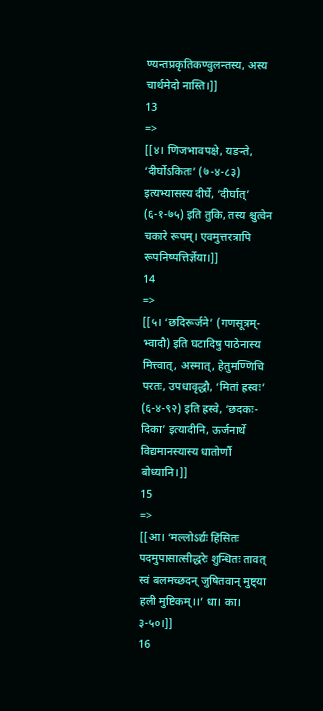ण्यन्तप्रकृतिकण्वुलन्तस्य, अस्य चार्थमेदो नास्ति।]]
13
=>
[[४। णिजभावपक्षे, यङन्ते, ‘दीर्घोऽकितः’ (७-४-८३) इत्यभ्यासस्य दीर्घे, ‘दीर्घात्’ (६-१-७५) इति तुकि, तस्य श्चुत्वेन चकारे रूपम्। एवमुत्तरत्रापि रूपनिष्पत्तिर्ज्ञेया।]]
14
=>
[[५। ‘छदिरूर्जने’ (गणसूत्रम्-भ्वादौ) इति घटादिषु पाठेनास्य मित्त्वात्, अस्मात्, हेतुमण्णिचि परतः, उपधावृद्धौ, ‘मितां ह्रस्वः’ (६-४-९२) इति ह्रस्वे, ‘छदकः- दिका’ इत्यादीनि, ऊर्जनार्थे विद्यमानस्यास्य धातोर्णौ बोध्यानि।]]
15
=>
[[आ। ‘मल्लोऽर्द्यः हिंसितः पदमुपासात्सीद्धरेः शुन्धितः तावत् स्वं बलमच्छदन् जुषितवान् मुष्ट्या हली मुष्टिकम्।।’ धा। का। ३-५०।]]
16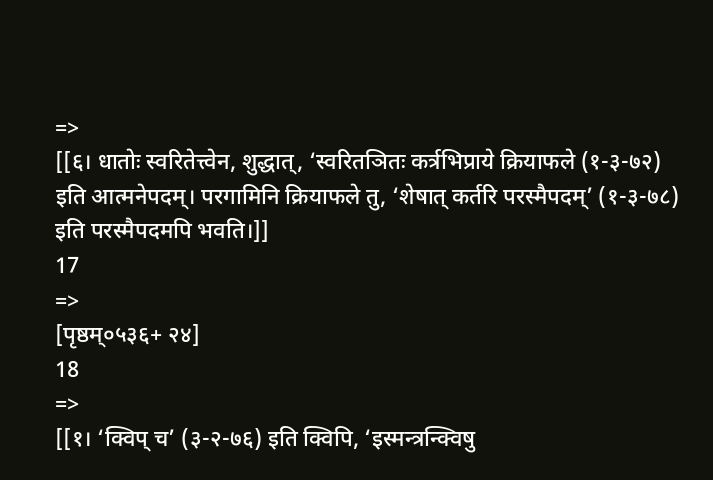=>
[[६। धातोः स्वरितेत्त्वेन, शुद्धात्, ‘स्वरितञितः कर्त्रभिप्राये क्रियाफले (१-३-७२) इति आत्मनेपदम्। परगामिनि क्रियाफले तु, ‘शेषात् कर्तरि परस्मैपदम्’ (१-३-७८) इति परस्मैपदमपि भवति।]]
17
=>
[पृष्ठम्०५३६+ २४]
18
=>
[[१। ‘क्विप् च’ (३-२-७६) इति क्विपि, ‘इस्मन्त्रन्क्विषु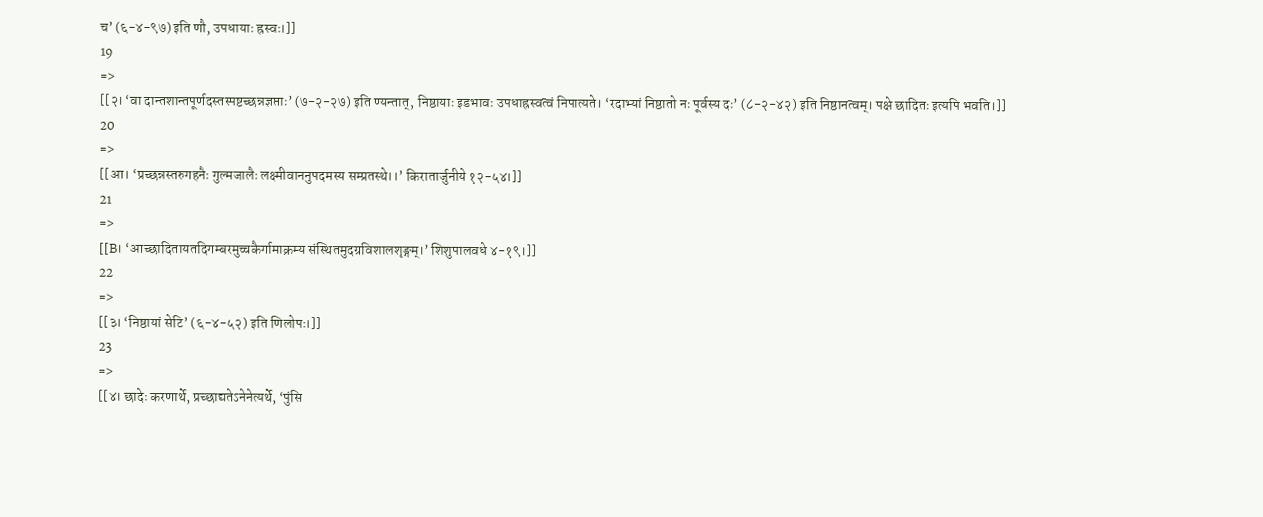च’ (६-४-९७) इति णौ, उपधायाः ह्रस्वः।]]
19
=>
[[२। ‘वा दान्तशान्तपूर्णदस्तस्पष्टच्छन्नज्ञप्ताः’ (७-२-२७) इति ण्यन्तात्, निष्ठायाः इडभावः उपधाह्रस्वत्वं निपात्यते। ‘रदाभ्यां निष्ठातो नः पूर्वस्य दः’ (८-२-४२) इति निष्ठानत्वम्। पक्षे छादितः इत्यपि भवति।]]
20
=>
[[आ। ‘प्रच्छन्नस्तरुगहनैः गुल्मजालैः लक्ष्मीवाननुपदमस्य सम्प्रतस्थे।।’ किरातार्जुनीये १२-५४।]]
21
=>
[[B। ‘आच्छादितायतदिगम्बरमुच्चकैर्गामाक्रम्य संस्थितमुदग्रविशालशृङ्गम्।’ शिशुपालवधे ४-१९।]]
22
=>
[[३। ‘निष्ठायां सेटि’ (६-४-५२) इति णिलोपः।]]
23
=>
[[४। छादेः करणार्थे, प्रच्छाद्यतेऽनेनेत्यर्थे, ‘पुंसि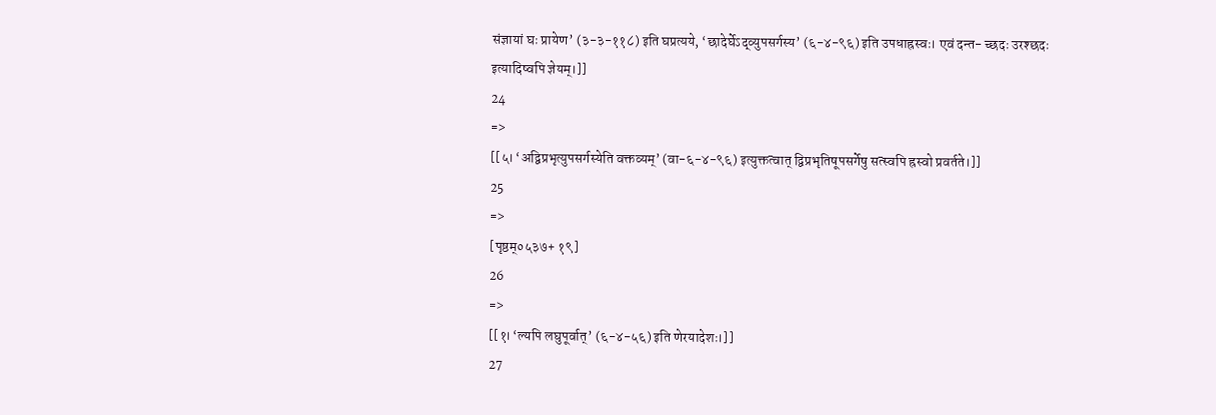संज्ञायां घः प्रायेण’ (३-३-११८) इति घप्रत्यये, ‘छादेर्घेऽद्व्युपसर्गस्य’ (६-४-९६) इति उपधाह्रस्वः। एवं दन्त- च्छदः उरश्छदः इत्यादिष्वपि ज्ञेयम्।]]
24
=>
[[५। ‘अद्विप्रभृत्युपसर्गस्येति वक्तव्यम्’ (वा-६-४-९६) इत्युक्तत्वात् द्विप्रभृतिषूपसर्गेषु सत्स्वपि ह्रस्वो प्रवर्तते।]]
25
=>
[पृष्ठम्०५३७+ १९]
26
=>
[[१। ‘ल्यपि लघुपूर्वात्’ (६-४-५६) इति णेरयादेशः।]]
27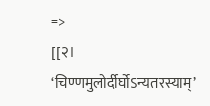=>
[[२। ‘चिण्णमुलोर्दीर्घोऽन्यतरस्याम्’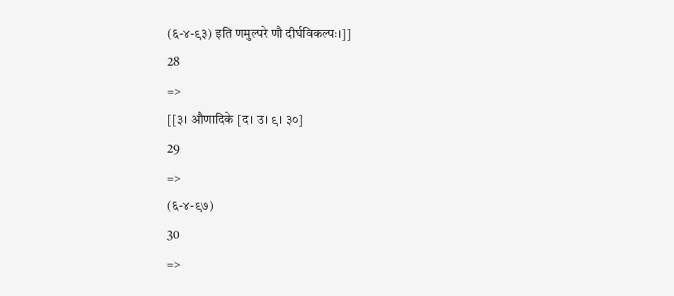(६-४-९३) इति णमुल्परे णौ दीर्घविकल्पः।]]
28
=>
[[३। औणादिके [द। उ। ९। ३०]
29
=>
(६-४-९७)
30
=>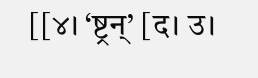[[४। ‘ष्ट्रन्’ [द। उ।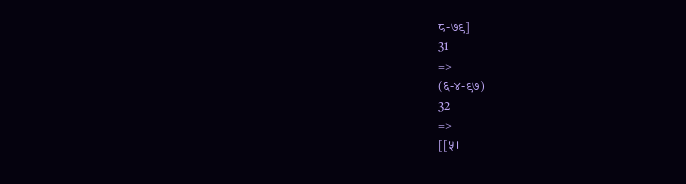८-७९]
31
=>
(६-४-९७)
32
=>
[[५।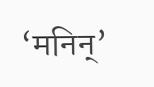‘मनिन्’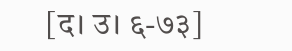[द। उ। ६-७३]